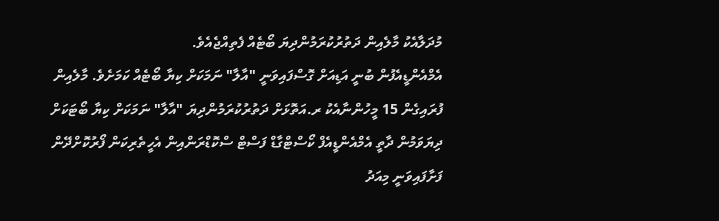މުދަލާއެކު މާލެއިން ދަތުރުކުރަމުންދިޔަ ބޯޓެއް ފެތިއްޖެއެވެ.
އެމްއެންޑީއެފުން ބުނީ އަޑިއަށް ގޮސްފައިވަނީ "އާލާ" ނަމަކަށް ކިޔާ ބޯޓެއް ކަމަށެވެ. މާލެއިން ފުރައިގެން 15 މީހުންނާއެކު ރ.އަތޮޅަށް ދަތުރުކުރަމުންދިޔަ "އާލާ" ނަމަކަށް ކިޔާ ބޯޓަކަށް ދިޔަވަމުން ދާތީ އެމްއެންޑީއެފް ކޯސްޓްގާޑް ފަސްޓް ސްކޮޑްރަންއިން އެހީތެރިކަން ފޯރުކޮށްދޭން ފަށާފައިވަނީ މިއަދު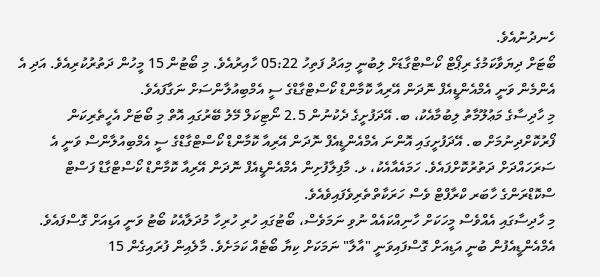ހެނދުނުއެވެ.
ބޯޓަށް ދިޔަވާކަމުގެ ރިޕޯޓް ކޯސްޓްގާޑަށް ލިބުނީ މިއަދު ފަތިހު 05:22 ހާއިރުއެވެ. މި ބޯޓުން 15 މީހުން ދަތުރުކުރިއެވެ. އަދި އެ އެންމެން ވަނީ އެމްއެންޑީއެފް ނޮދަން އޭރިއާ ކޮމާންޑް ކޯސްޓްގާޑްގެ ސީ އެމްބިއުލާންސަށް ނަގާފައެވެ.
މި ހާދިސާގެ މަޢުލޫމާތު ލިބުމާއެކު، ބ. އޭދަފުށީގެ ދެކުނުން 2.5 ނޯޓިކަލް މޭލު ބޭރުގައި އޮތް މި ބޯޓަށް އެހީތެރިކަން ފޯރުކޮށްދިނުމަށް ބ. އޭދަފުށީގައި އޮންނަ އެމްއެންޑީއެފް ނޮދަން އޭރިއާ ކޮމާންޑް ކޯސްޓްގާޑްގެ ސީ އެމްބިއުލާންސް ވަނީ އެ ސަރަހައްދަށް ދަތުރުކޮށްފައެވެ. ހަމައެއާއެކު، ޅ. މާފިލާފުށިން އެމްއެންޑީއެފް ނޮދަން އޭރިއާ ކޮމާންޑް ކޯސްޓްގާޑް ފަސްޓް ސްކޮޑްރަންގެ ހާބަރ ކްރާފްޓް ވެސް ހަރަކާތްތެރިވެފައިވެއެވެ.
މި ހާދިސާގައި އެއްވެސް މީހަކަށް ހާނިއްކައެއް ނުވި ނަމަވެސް، ބޯޓުގައި ހުރި ހުރިހާ މުދަލާއެކު ބޯޓު ވަނީ އަޑިއަށް ގޮސްފައެވެ.
އެމްއެންޑީއެފުން ބުނީ އަޑިއަށް ގޮސްފައިވަނީ "އާލާ" ނަމަކަށް ކިޔާ ބޯޓެއް ކަމަށެވެ. މާލެއިން ފުރައިގެން 15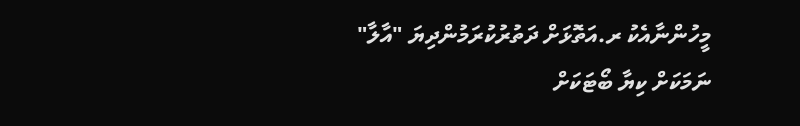މީހުންނާއެކު ރ.އަތޮޅަށް ދަތުރުކުރަމުންދިޔަ "އާލާ" ނަމަކަށް ކިޔާ ބޯޓަކަށް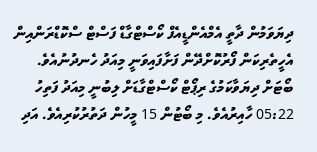ދިޔަވަމުން ދާތީ އެމްއެންޑީއެފް ކޯސްޓްގާޑް ފަސްޓް ސްކޮޑްރަންއިން އެހީތެރިކަން ފޯރުކޮށްދޭން ފަށާފައިވަނީ މިއަދު ހެނދުނުއެވެ.
ބޯޓަށް ދިޔަވާކަމުގެ ރިޕޯޓް ކޯސްޓްގާޑަށް ލިބުނީ މިއަދު ފަތިހު 05:22 ހާއިރުއެވެ. މި ބޯޓުން 15 މީހުން ދަތުރުކުރިއެވެ. އަދި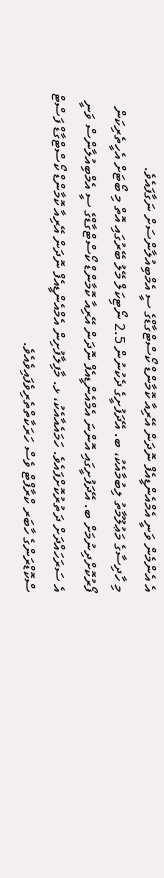އެ އެންމެން ވަނީ އެމްއެންޑީއެފް ނޮދަން އޭރިއާ ކޮމާންޑް ކޯސްޓްގާޑްގެ ސީ އެމްބިއުލާންސަށް ނަގާފައެވެ.
މި ހާދިސާގެ މަޢުލޫމާތު ލިބުމާއެކު، ބ. އޭދަފުށީގެ ދެކުނުން 2.5 ނޯޓިކަލް މޭލު ބޭރުގައި އޮތް މި ބޯޓަށް އެހީތެރިކަން ފޯރުކޮށްދިނުމަށް ބ. އޭދަފުށީގައި އޮންނަ އެމްއެންޑީއެފް ނޮދަން އޭރިއާ ކޮމާންޑް ކޯސްޓްގާޑްގެ ސީ އެމްބިއުލާންސް ވަނީ އެ ސަރަހައްދަށް ދަތުރުކޮށްފައެވެ. ހަމައެއާއެކު، ޅ. މާފިލާފުށިން އެމްއެންޑީއެފް ނޮދަން އޭރިއާ ކޮމާންޑް ކޯސްޓްގާޑް ފަސްޓް ސްކޮޑްރަންގެ ހާބަރ ކްރާފްޓް ވެސް ހަރަކާތްތެރިވެފައިވެއެވެ.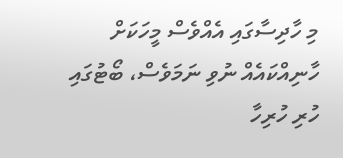މި ހާދިސާގައި އެއްވެސް މީހަކަށް ހާނިއްކައެއް ނުވި ނަމަވެސް، ބޯޓުގައި ހުރި ހުރިހާ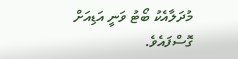މުދަލާއެކު ބޯޓު ވަނީ އަޑިއަށް ގޮސްފައެވެ.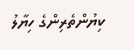ކިޔުންތެރިންގެ ހިޔާލު